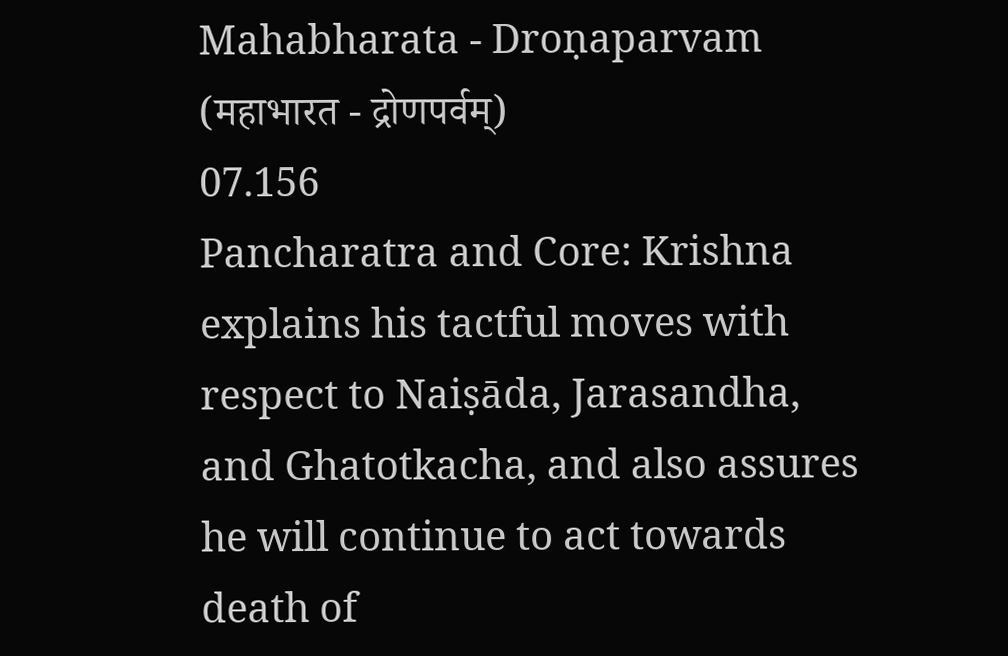Mahabharata - Droṇaparvam (महाभारत - द्रोणपर्वम्)
07.156
Pancharatra and Core: Krishna explains his tactful moves with respect to Naiṣāda, Jarasandha, and Ghatotkacha, and also assures he will continue to act towards death of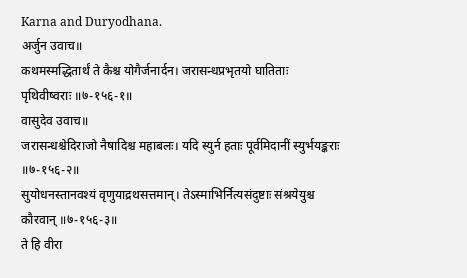Karna and Duryodhana.
अर्जुन उवाच॥
कथमस्मद्धितार्थं ते कैश्च योगैर्जनार्दन। जरासन्धप्रभृतयो घातिताः पृथिवीष्वराः ॥७-१५६-१॥
वासुदेव उवाच॥
जरासन्धश्चेदिराजो नैषादिश्च महाबलः। यदि स्युर्न हताः पूर्वमिदानीं स्युर्भयङ्कराः ॥७-१५६-२॥
सुयोधनस्तानवश्यं वृणुयाद्रथसत्तमान्। तेऽस्माभिर्नित्यसंदुष्टाः संश्रयेयुश्च कौरवान् ॥७-१५६-३॥
ते हि वीरा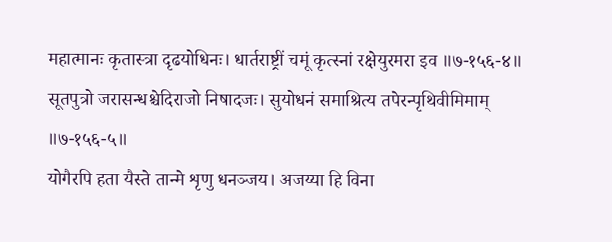महात्मानः कृतास्त्रा दृढयोधिनः। धार्तराष्ट्रीं चमूं कृत्स्नां रक्षेयुरमरा इव ॥७-१५६-४॥
सूतपुत्रो जरासन्धश्चेदिराजो निषादजः। सुयोधनं समाश्रित्य तपेरन्पृथिवीमिमाम् ॥७-१५६-५॥
योगैरपि हता यैस्ते तान्मे शृणु धनञ्जय। अजय्या हि विना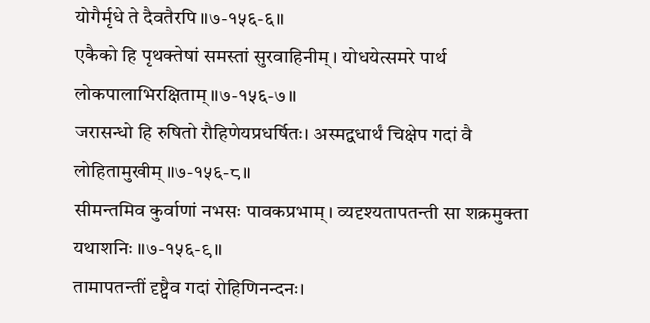योगैर्मृधे ते दैवतैरपि ॥७-१५६-६॥
एकैको हि पृथक्तेषां समस्तां सुरवाहिनीम्। योधयेत्समरे पार्थ लोकपालाभिरक्षिताम् ॥७-१५६-७॥
जरासन्धो हि रुषितो रौहिणेयप्रधर्षितः। अस्मद्वधार्थं चिक्षेप गदां वै लोहितामुखीम् ॥७-१५६-८॥
सीमन्तमिव कुर्वाणां नभसः पावकप्रभाम्। व्यदृश्यतापतन्ती सा शक्रमुक्ता यथाशनिः ॥७-१५६-९॥
तामापतन्तीं दृष्ट्वैव गदां रोहिणिनन्दनः।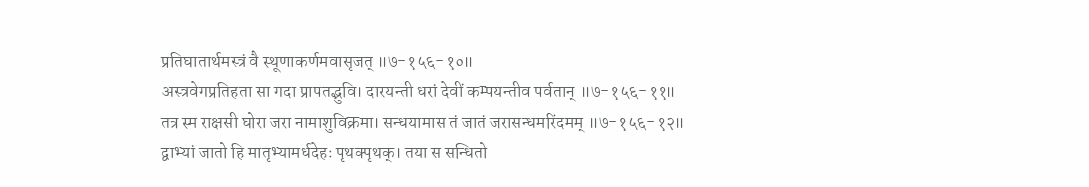प्रतिघातार्थमस्त्रं वै स्थूणाकर्णमवासृजत् ॥७-१५६-१०॥
अस्त्रवेगप्रतिहता सा गदा प्रापतद्भुवि। दारयन्ती धरां देवीं कम्पयन्तीव पर्वतान् ॥७-१५६-११॥
तत्र स्म राक्षसी घोरा जरा नामाशुविक्रमा। सन्धयामास तं जातं जरासन्धमरिंदमम् ॥७-१५६-१२॥
द्वाभ्यां जातो हि मातृभ्यामर्धदेहः पृथक्पृथक्। तया स सन्धितो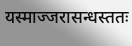यस्माज्जरासन्धस्ततः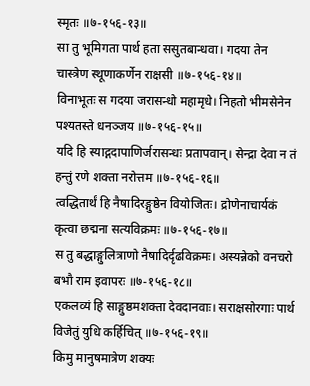स्मृतः ॥७-१५६-१३॥
सा तु भूमिगता पार्थ हता ससुतबान्धवा। गदया तेन चास्त्रेण स्थूणाकर्णेन राक्षसी ॥७-१५६-१४॥
विनाभूतः स गदया जरासन्धो महामृधे। निहतो भीमसेनेन पश्यतस्ते धनञ्जय ॥७-१५६-१५॥
यदि हि स्याद्गदापाणिर्जरासन्धः प्रतापवान्। सेन्द्रा देवा न तं हन्तुं रणे शक्ता नरोत्तम ॥७-१५६-१६॥
त्वद्धितार्थं हि नैषादिरङ्गुष्ठेन वियोजितः। द्रोणेनाचार्यकं कृत्वा छद्मना सत्यविक्रमः ॥७-१५६-१७॥
स तु बद्धाङ्गुलित्राणो नैषादिर्दृढविक्रमः। अस्यन्नेको वनचरो बभौ राम इवापरः ॥७-१५६-१८॥
एकलव्यं हि साङ्गुष्ठमशक्ता देवदानवाः। सराक्षसोरगाः पार्थ विजेतुं युधि कर्हिचित् ॥७-१५६-१९॥
किमु मानुषमात्रेण शक्यः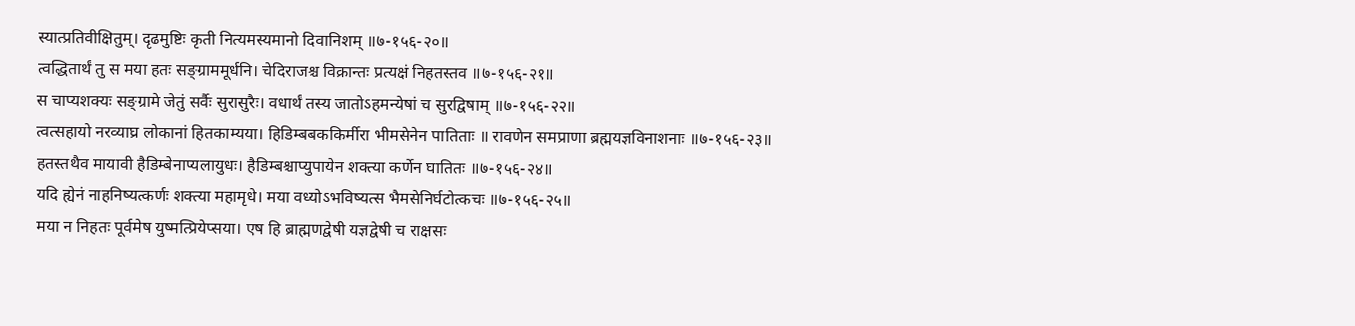स्यात्प्रतिवीक्षितुम्। दृढमुष्टिः कृती नित्यमस्यमानो दिवानिशम् ॥७-१५६-२०॥
त्वद्धितार्थं तु स मया हतः सङ्ग्राममूर्धनि। चेदिराजश्च विक्रान्तः प्रत्यक्षं निहतस्तव ॥७-१५६-२१॥
स चाप्यशक्यः सङ्ग्रामे जेतुं सर्वैः सुरासुरैः। वधार्थं तस्य जातोऽहमन्येषां च सुरद्विषाम् ॥७-१५६-२२॥
त्वत्सहायो नरव्याघ्र लोकानां हितकाम्यया। हिडिम्बबककिर्मीरा भीमसेनेन पातिताः ॥ रावणेन समप्राणा ब्रह्मयज्ञविनाशनाः ॥७-१५६-२३॥
हतस्तथैव मायावी हैडिम्बेनाप्यलायुधः। हैडिम्बश्चाप्युपायेन शक्त्या कर्णेन घातितः ॥७-१५६-२४॥
यदि ह्येनं नाहनिष्यत्कर्णः शक्त्या महामृधे। मया वध्योऽभविष्यत्स भैमसेनिर्घटोत्कचः ॥७-१५६-२५॥
मया न निहतः पूर्वमेष युष्मत्प्रियेप्सया। एष हि ब्राह्मणद्वेषी यज्ञद्वेषी च राक्षसः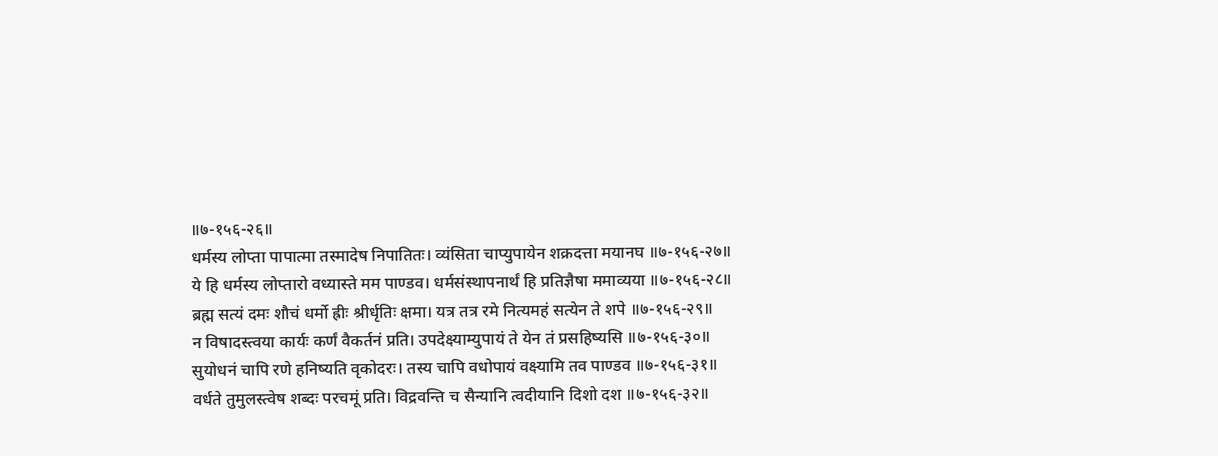॥७-१५६-२६॥
धर्मस्य लोप्ता पापात्मा तस्मादेष निपातितः। व्यंसिता चाप्युपायेन शक्रदत्ता मयानघ ॥७-१५६-२७॥
ये हि धर्मस्य लोप्तारो वध्यास्ते मम पाण्डव। धर्मसंस्थापनार्थं हि प्रतिज्ञैषा ममाव्यया ॥७-१५६-२८॥
ब्रह्म सत्यं दमः शौचं धर्मो ह्रीः श्रीर्धृतिः क्षमा। यत्र तत्र रमे नित्यमहं सत्येन ते शपे ॥७-१५६-२९॥
न विषादस्त्वया कार्यः कर्णं वैकर्तनं प्रति। उपदेक्ष्याम्युपायं ते येन तं प्रसहिष्यसि ॥७-१५६-३०॥
सुयोधनं चापि रणे हनिष्यति वृकोदरः। तस्य चापि वधोपायं वक्ष्यामि तव पाण्डव ॥७-१५६-३१॥
वर्धते तुमुलस्त्वेष शब्दः परचमूं प्रति। विद्रवन्ति च सैन्यानि त्वदीयानि दिशो दश ॥७-१५६-३२॥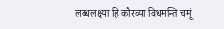लब्धलक्ष्या हि कौरव्या विधमन्ति चमूं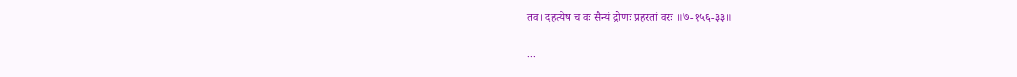तव। दहत्येष च वः सैन्यं द्रोणः प्रहरतां वरः ॥७-१५६-३३॥

...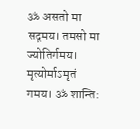ॐ असतो मा सद्गमय। तमसो मा ज्योतिर्गमय। मृत्योर्माऽमृतं गमय। ॐ शान्ति: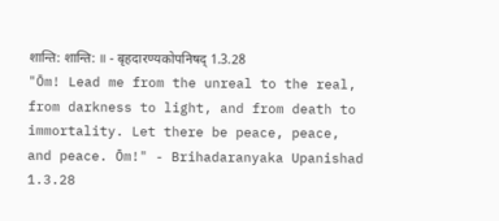शान्ति: शान्ति: ॥ - बृहदारण्यकोपनिषद् 1.3.28
"Ōm! Lead me from the unreal to the real, from darkness to light, and from death to immortality. Let there be peace, peace, and peace. Ōm!" - Brihadaranyaka Upanishad 1.3.28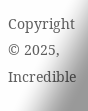Copyright © 2025, Incredible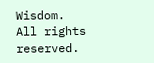Wisdom.
All rights reserved.